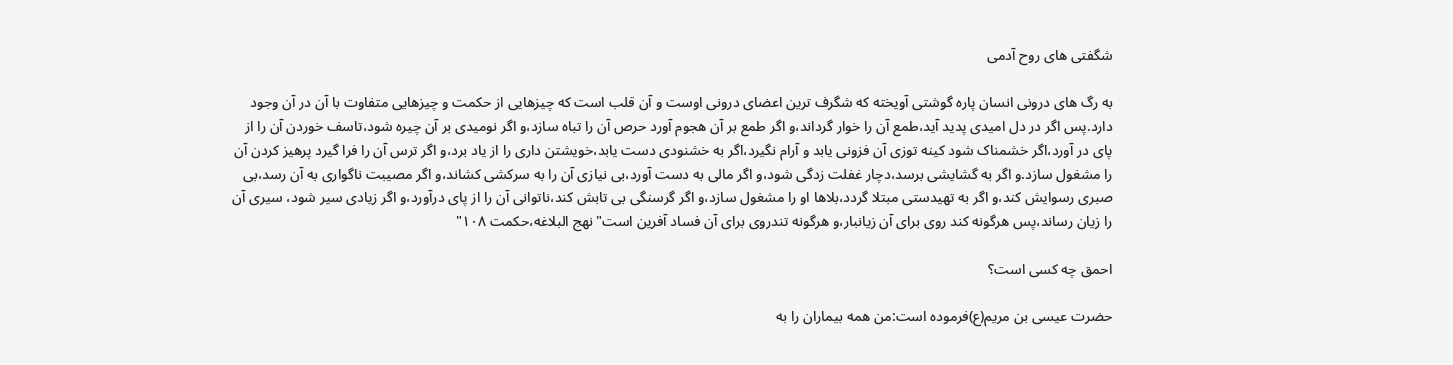شگفتی های روح آدمی

به رگ های درونی انسان پاره گوشتی آویخته که شگرف ترین اعضای درونی اوست و آن قلب است که چیزهایی از حکمت و چیزهایی متفاوت با آن در آن وجود دارد.پس اگر در دل امیدی پدید آید،طمع آن را خوار گرداند،و اگر طمع بر آن هجوم آورد حرص آن را تباه سازد،و اگر نومیدی بر آن چیره شود،تاسف خوردن آن را از پای در آورد،اگر خشمناک شود کینه توزی آن فزونی یابد و آرام نگیرد،اگر به خشنودی دست یابد،خویشتن داری را از یاد برد،و اگر ترس آن را فرا گیرد پرهیز کردن آن را مشغول سازد.و اگر به گشایشی برسد،دچار غفلت زدگی شود،و اگر مالی به دست آورد،بی نیازی آن را به سرکشی کشاند،و اگر مصیبت ناگواری به آن رسد،بی صبری رسوایش کند،و اگر به تهیدستی مبتلا گردد،بلاها او را مشغول سازد،و اگر گرسنگی بی تابش کند،ناتوانی آن را از پای درآورد،و اگر زیادی سیر شود، سیری آن را زیان رساند،پس هرگونه کند روی برای آن زیانبار،و هرگونه تندروی برای آن فساد آفرین است"نهج البلاغه،حکمت ۱۰۸"

احمق چه کسی است؟

حضرت عیسی بن مریم(ع)فرموده است:من همه بیماران را به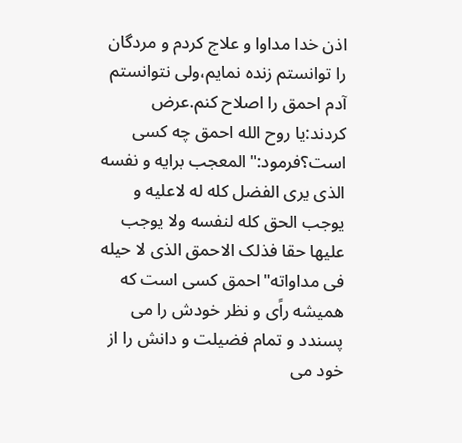اذن خدا مداوا و علاج کردم و مردگان را توانستم زنده نمایم،ولی نتوانستم آدم احمق را اصلاح کنم.عرض کردند:یا روح الله احمق چه کسی است؟فرمود:"المعجب برایه و نفسه الذی یری الفضل کله له لاعلیه و یوجب الحق کله لنفسه ولا یوجب علیها حقا فذلک الاحمق الذی لا حیله فی مداواته"احمق کسی است که همیشه راًی و نظر خودش را می پسندد و تمام فضیلت و دانش را از خود می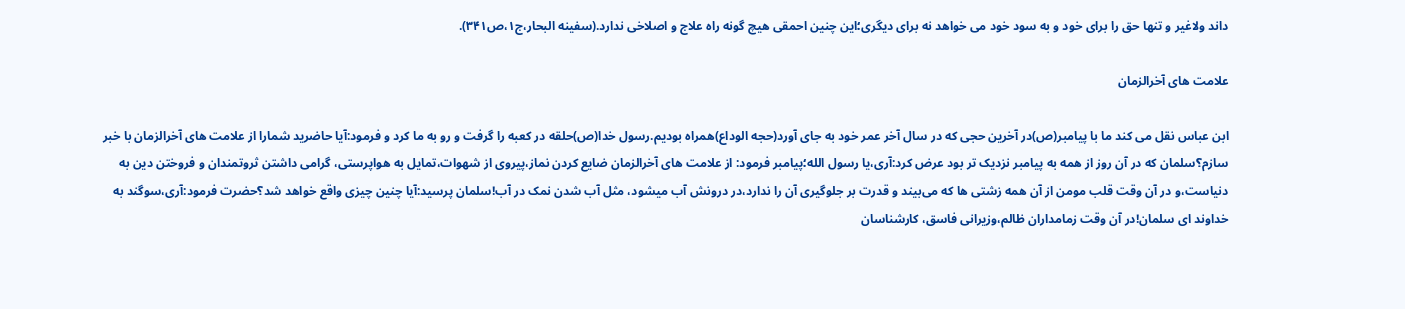داند ولاغیر و تنها حق را برای خود و به سود خود می خواهد نه برای دیگری؛این چنین احمقی هیچ گونه راه علاج و اصلاخی ندارد.(سفینه البحار،ج۱،ص۳۴۱).

علامت های آخرالزمان

ابن عباس نقل می کند ما با پیامبر(ص)در آخرین حجی که در سال آخر عمر خود به جای آورد(حجه الوداع)همراه بودیم.رسول خدا(ص)حلقه در کعبه را گرفت و رو به ما کرد و فرمود:آیا حاضرید شمارا از علامت های آخرالزمان با خبر سازم؟سلمان که در آن روز از همه به پیامبر نزدیک تر بود عرض کرد:آری،یا رسول الله؛پیامبر فرمود: از علامت های آخرالزمان ضایع کردن نماز،پیروی از شهوات،تمایل به هواپرستی، گرامی داشتن ثروتمندان و فروختن دین به دنیاست،و در آن وقت قلب مومن از آن همه زشتی ها که می‌بیند و قدرت بر جلوگیری آن را ندارد،در درونش آب میشود، مثل آب شدن نمک در آب!سلمان پرسید:آیا چنین چیزی واقع خواهد شد؟حضرت فرمود:آری،سوگند به خداوند ای سلمان!در آن وقت زمامداران ظالم،وزیرانی فاسق، کار‌شناسان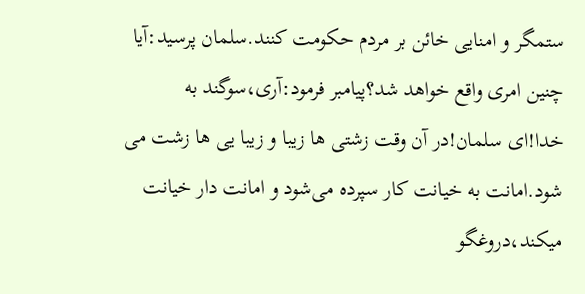ستمگر و امنایی خائن بر مردم حکومت کنند.سلمان پرسید:آیا چنین امری واقع خواهد شد؟پیامبر فرمود:آری،سوگند به خدا!ای سلمان!در آن وقت زشتی ها زیبا و زیبا یی ها زشت می شود.امانت به خیانت کار سپرده می‌شود و امانت دار خیانت میکند،دروغگو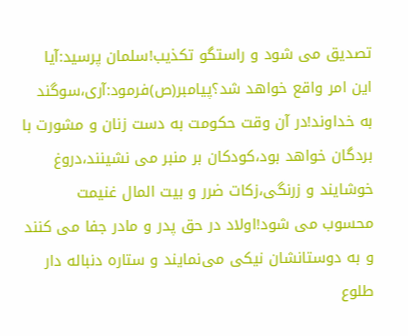تصدیق می شود و راستگو تکذیب!سلمان پرسید:آیا این امر واقع خواهد شد؟پیامبر(ص)فرمود:آری،سوگند به خداوند!در آن وقت حکومت به دست زنان و مشورت با بردگان خواهد بود،کودکان بر منبر می نشینند،دروغ خوشایند و زرنگی،زکات ضرر و بیت المال غنیمت محسوب می شود!اولاد در حق پدر و مادر جفا می کنند و به دوستانشان نیکی می‌نمایند و ستاره دنباله دار طلوع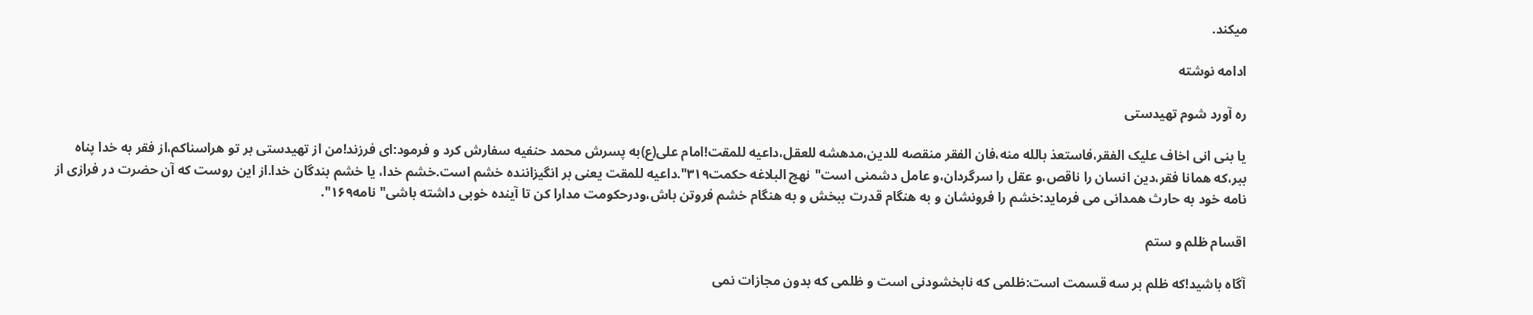میکند.

ادامه نوشته

ره آورد شوم تهیدستی

یا بنی انی اخاف علیک الفقر،فاستعذ بالله منه،فان الفقر منقصه للدین،مدهشه للعقل،داعیه للمقت!امام علی(ع)به پسرش محمد حنفیه سفارش کرد و فرمود:ای فرزند!من از تهیدستی بر تو هراسناکم،از فقر به خدا پناه ببر،که همانا فقر،دین انسان را ناقص،و عقل را سرگردان،و عامل دشمنی است"نهج البلاغه حکمت۳۱۹".داعیه للمقت یعنی بر انگیزاننده خشم است.خشم خدا، یا خشم بندگان خدا.از این روست که آن حضرت در فرازی از نامه خود به حارث همدانی می فرماید:خشم را فرونشان و به هنگام قدرت ببخش و به هنگام خشم فروتن باش،ودرحکومت مدارا کن تا آینده خوبی داشته باشی"نامه۱۶۹".

اقسام ظلم و ستم

آگاه باشید!که ظلم بر سه قسمت است:ظلمی که نابخشودنی است و ظلمی که بدون مجازات نمی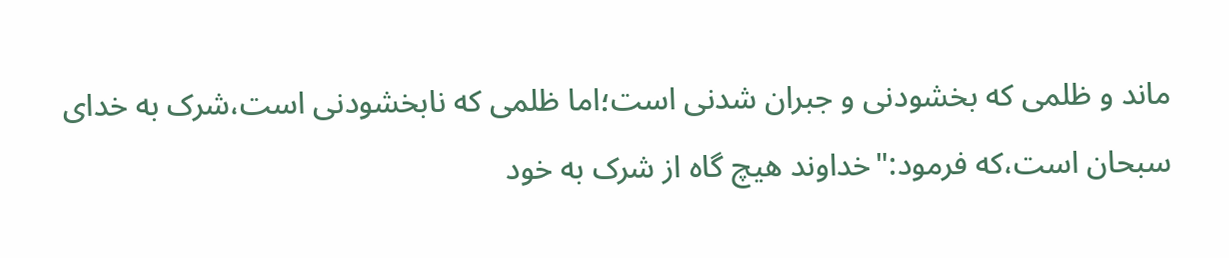ماند و ظلمی که بخشودنی و جبران شدنی است؛اما ظلمی که نابخشودنی است،شرک به خدای سبحان است،که فرمود:"خداوند هیچ گاه از شرک به خود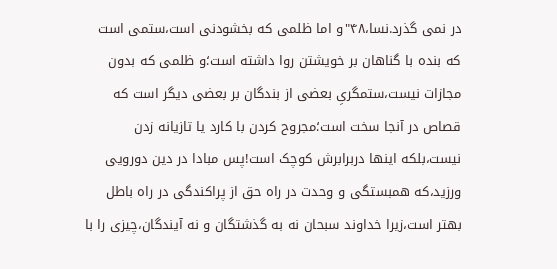در نمی گذرد.نسا،۴۸"و اما ظلمی که بخشودنی است،ستمی است که بنده با گناهان بر خویشتن روا داشته است؛و ظلمی که بدون مجازات نیست،ستمگریِ بعضی از بندگان بر بعضی دیگر است که قصاص در آنجا سخت است؛مجروح کردن با کارد یا تازیانه زدن نیست،بلکه اینها دربرابرش کوچک است!پس مبادا در دین دورویی ورزید،که همبستگی و وحدت در راه حق از پراکندگی در راه باطل بهتر است،زیرا خداوند سبحان نه به گذشتگان و نه آیندگان،چیزی را با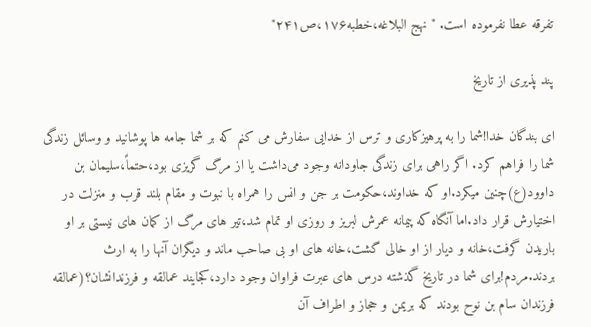تفرقه عطا نفرموده است. "نهج البلاغه،خطبه۱۷۶،ص۲۴۱"

پند پذیری از تاریخ

ای بندگان خدا!شما را به پرهیزکاری و ترس از خدایی سفارش می کنم که بر شما جامه ها پوشانید و وسائل زندگی شما را فراهم کرد. اگر راهی برای زندگی جاودانه وجود می‌داشت یا از مرگ گریزی بود،حتماً،سلیمان بن داوود(ع)چنین میکرد.او که خداوند،حکومت بر جن و انس را همراه با نبوت و مقام بلند قرب و منزلت در اختیارش قرار داد.اما آنگاه که پیمانه عمرش لبریز و روزی او تمام شد،تیر های مرگ از کمان های نیستی بر او باریدن گرفت،خانه و دیار از او خالی گشت،خانه های او بی صاحب ماند و دیگران آنها را به ارث بردند.مردم!برای شما در تاریخ گذشته درس های عبرت فراوان وجود دارد،کجایند عمالقه و فرزندانشان؟(عمالقه فرزندان سام بن نوح بودند که بریمن و حجاز و اطراف آن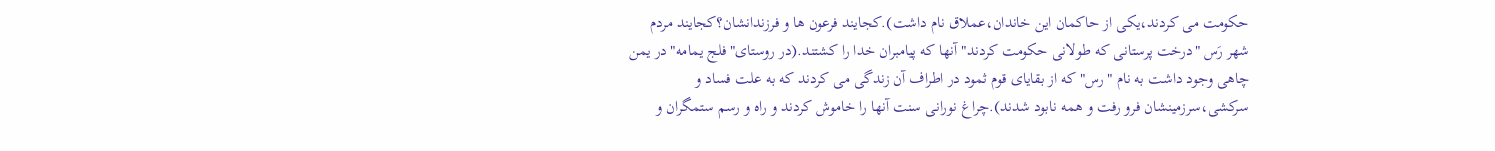حکومت می کردند،یکی از حاکمان این خاندان،عملاق نام داشت).کجایند فرعون ها و فرزندانشان؟کجایند مردم شهر رَس "درخت پرستانی که طولانی حکومت کردند"آنها که پیامبران خدا را کشتند.(در روستای"فلج یمامه"در یمن چاهی وجود داشت به نام "رس"که از بقایای قوم ثمود در اطراف آن زندگی می کردند که به علت فساد و سرکشی،سرزمینشان فرو رفت و همه نابود شدند).چراغ نورانی سنت آنها را خاموش کردند و راه و رسم ستمگران و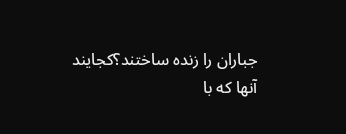جباران را زنده ساختند؟کجایند آنها که با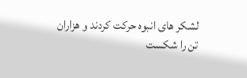لشکر های انبوه حرکت کردند و هزاران تن را شکست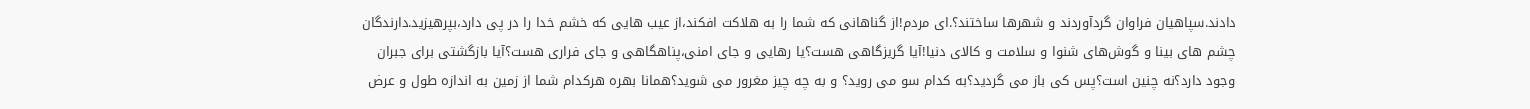دادند.سپاهیان فراوان گردآوردند و شهرها ساختند؟.ای مردم!از گناهانی که شما را به هلاکت افکند،از عیب هایی که خشم خدا را در پی دارد،بپرهیزید.دارندگان چشم های بینا و گوش‌های شنوا و سلامت و کالای دنیا!آیا گریزگاهی هست؟یا رهایی و جای امنی،پناهگاهی و جای فراری هست؟آیا بازگشتی برای جبران وجود دارد؟نه چنین است؟پس کی باز می گردید؟به کدام سو می روید؟ و به چه چیز مغرور می شوید؟همانا بهره هرکدام شما از زمین به اندازه طول و عرض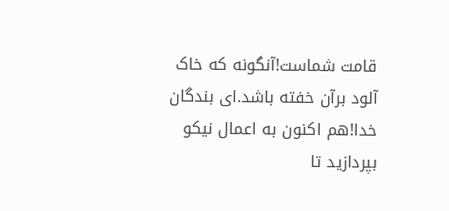قامت شماست!آنگونه که خاک آلود برآن خفته باشد.ای بندگان خدا!هم اکنون به اعمال نیکو بپردازید تا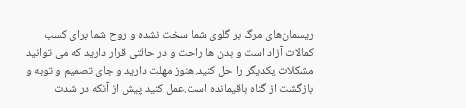ریسمان‌های مرگ بر گلوی شما سخت نشده و روح شما برای کسب کمالات آزاد است و بدن ها راحت و در حالتی قرار دارید که می توانید مشکلات یکدیگر را حل کنید.هنوز مهلت دارید و جای تصمیم و توبه و بازگشت از گناه باقیمانده است.عمل کنید پیش از آنکه در شدت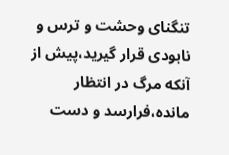تنگنای وحشت و ترس و نابودی قرار گیرید،پیش از آنکه مرگ در انتظار مانده،فرارسد و دست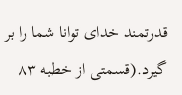قدرتمند خدای توانا شما را بر گیرد.(قسمتی از خطبه ۸۳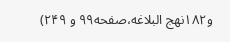و۱۸۲نهج البلاغه،صفحه۹۹ و ۲۴۹)